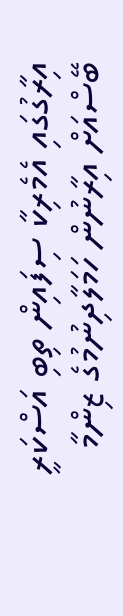އިރާގުގައި އެމެރިކާ ސިފައިން ތިބި އަސްކަރީ ބޭސްއަށް އިރާނުން ހަމަލާދިނުމުގެ ޒިންމާ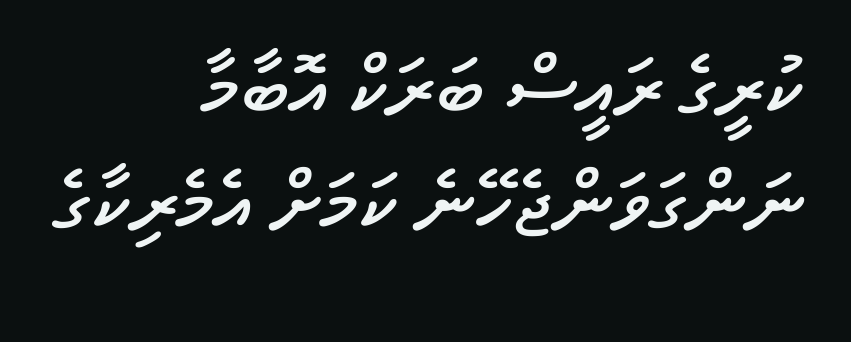ކުރީގެ ރައީސް ބަރަކް އޮބާމާ ނަންގަވަންޖެހޭނެ ކަމަށް އެމެރިކާގެ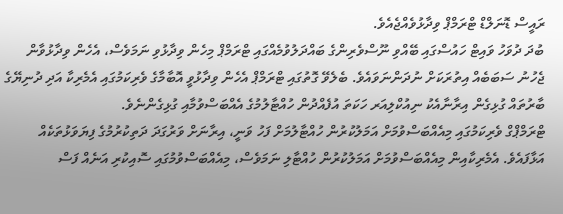ރައީސް ޑޮނަލްޑް ޓްރަމްޕް ވިދާޅުވެއްޖެއެވެ.
ބުދަ ދުވަހު ވައިޓް ހައުސްގައި ބޭއްވި ނޫސްވެރިންގެ ބައްދަލުވުމެއްގައި ޓްރަމްޕް މިހެން ވިދާޅުވި ނަމަވެސް، އެހެން ވިދާޅުވާން ޖެހުނު ސަބަބެއް އިތުރަކަށް ނުދަންނަވައެވެ. ބެލެވޭ ގޮތުގައި ޓްރަމްޕް އެހެން ވިދާޅުވީ އޮބާމާގެ ވެރިކަމުގައި އެމެރިކާ އަދި ދުނިޔޭގެ ބާރުތައް ގުޅިގެން އިރާނާއެކު ނިއުކްލިއަރ ހަކަތަ އުފެއްދުން ހުއްޓާލުމުގެ އެއްބަސްވުމާއި ގުޅިގެންނެވެ.
ޓްރަމްޕްގް ވެރިކަމުގައި މިއެއްބަސްވުމަށް އަމަލުކުރުން ހުއްޓާލުމަށް ފަހު ވަނީ، އިރާނަށް ވަރުގަދަ ދަތިކުރުމުގެ ފިޔަވަޅުތަކެއް އަޅާފައެވެ. އެމެރިކާއިން މިއެއްބަސްވުމަށް އަމަލުކުރުން ހުއްޓާލި ނަމަވެސް، މިއެއްބަސްވުމުގައި ސޮއިކުރި އަނެއް ފަސް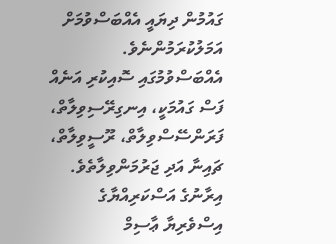ގައުމުން ދިޔައީ އެއްބަސްވުމަށް އަމަލުކުރަމުންނެވެ. އެއްބަސްވުމުގައި ސޮއިކުރި އަނެއް ފަސް ގައުމަކީ، އިނގިރޭސިވިލާތް، ފަރަންސޭސްވިލާތް، ރޫސީވިލާތް، ޗައިނާ އަދި ޖަރުމަންވިލާތެވެ.
އިރާނުގެ އަސްކަރިއްޔާގެ އިސްވެރިޔާ ޢާސިމް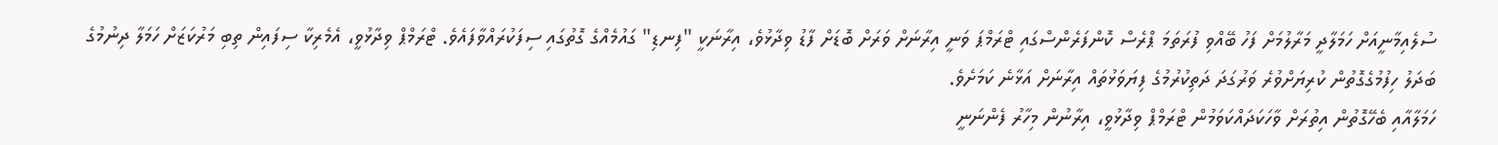ސުލެއިމާނީއަށް ހަމަލާދީ މަރާލުމަށް ފަހު ބޭއްވި ފުރަތަމަ ޕްރެސް ކޮންފަރެންސްގައި ޓްރަމްޕަ ވަނީ އިރާނަށް ވަރަށް ބޮޑަށް ފާޑު ވިދާޅުވެ، އިރާނަކީ "ފިނޑި" ގައުމެއްގެ ގޮތުގައި ސިފަކުރައްވާފައެވެ. ޓްރަމްޕް ވިދާޅުވީ، އެމެރިކާ ސިފައިން ތިބި މަރުކަޒަށް ހަމަލާ ދިނުމުގެ ބަދަލު ހިފުމުގެގޮތުން ކުރިޔަށްވުރެ ވަރުގަދަ ދަތިކުރުމުގެ ފިޔަވަޅުތައް އިރާނަށް އަޅާނެ ކަމަށެވެ.
ހަމަލާއާއި ބެހޭގޮތުން އިތުރަށް ވާހަކަދައްކަވަމުން ޓްރަމްޕް ވިދާޅުވީ، އިރާނުން މިހާރު ފެންނަނީ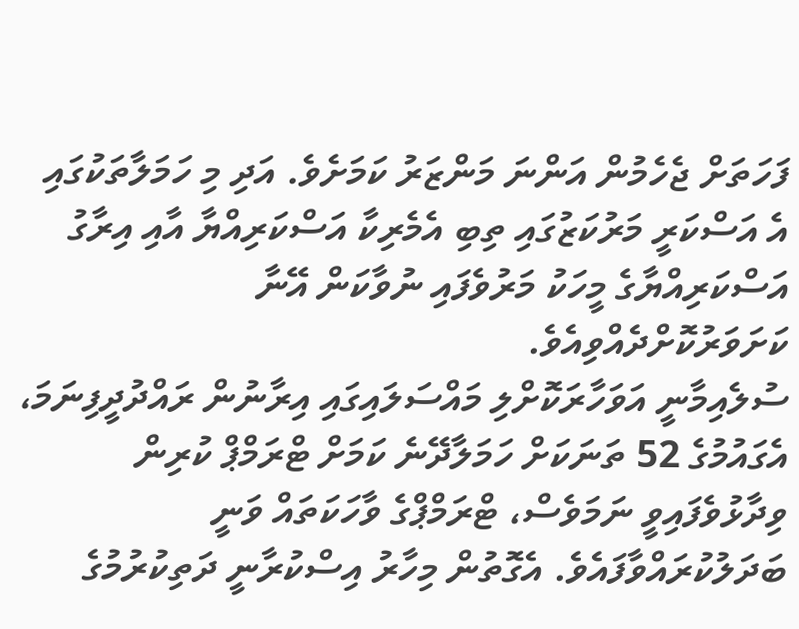ފަހަތަށް ޖެހެމުން އަންނަ މަންޒަރު ކަމަށެވެ. އަދި މި ހަމަލާތަކުގައި އެ އަސްކަރީ މަރުކަޒުގައި ތިބި އެމެރިކާ އަސްކަރިއްޔާ އާއި އިރާގު އަސްކަރިއްޔާގެ މީހަކު މަރުވެފައި ނުވާކަން އޭނާ ކަށަވަރުކޮށްދެއްވިއެވެ.
ސުލެއިމާނީ އަވަހާރަކޮށްލި މައްސަލައިގައި އިރާނުން ރައްދުދީފިނަމަ، އެގައުމުގެ 52 ތަނަކަށް ހަމަލާދޭނެ ކަމަށް ޓްރަމްޕް ކުރިން ވިދާޅުވެފައިވީ ނަމަވެސް، ޓްރަމްޕްގެ ވާހަކަތައް ވަނީ ބަދަލުކުރައްވާފައެވެ. އެގޮތުން މިހާރު އިސްކުރާނީ ދަތިކުރުމުގެ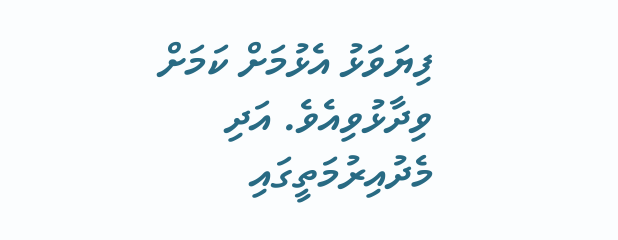ފިޔަވަޅު އެޅުމަށް ކަމަށް ވިދާޅުވިއެވެ. އަދި މެދުއިރުމަތީގައި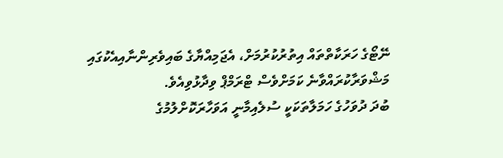ނޭޓޯގެ ހަރަކާތްތައް އިތުރުކުރުމަށް، އެޖަމިއްޔާގެ ބައިވެރިންނާއިއެކުގައި މަޝްވަރާކުރައްވާނެ ކަމަށްވެސް ޓްރަމްޕް ވިދާޅުވިއެވެ.
ބުދަ ދުވަހުގެ ހަމަލާތަކަކީ ސުލެއިމާނީ އަވަހާރަކޮށްލުމުގެ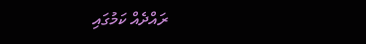ރައްދެއް ކަމުގައި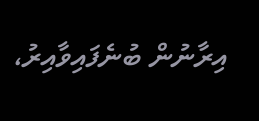އިރާނުން ބުނެފައިވާއިރު،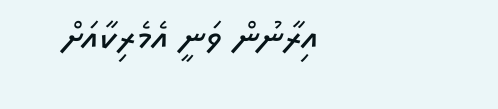އިރާނުން ވަނީ އެމެރިކާއަށް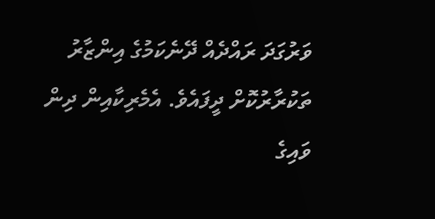ވަރުގަދަ ރައްދެއް ދޭނެކަމުގެ އިންޒާރު ތަކުރާރުކޮށް ދީފައެވެ. އެމެރިކާއިން ދިން ވައިގެ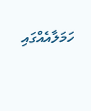ހަމަލާއެއްގައި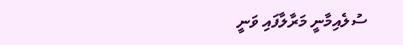ސުލެއިމާނީ މަރާލާފައި ވަނީ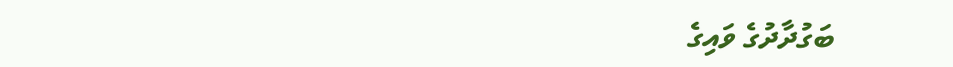ބަގުދާދުގެ ވައިގެ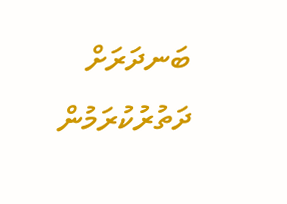ބަނދަރަށް ދަތުރުކުރަމުން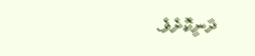ދަނިކޮށެވެ.